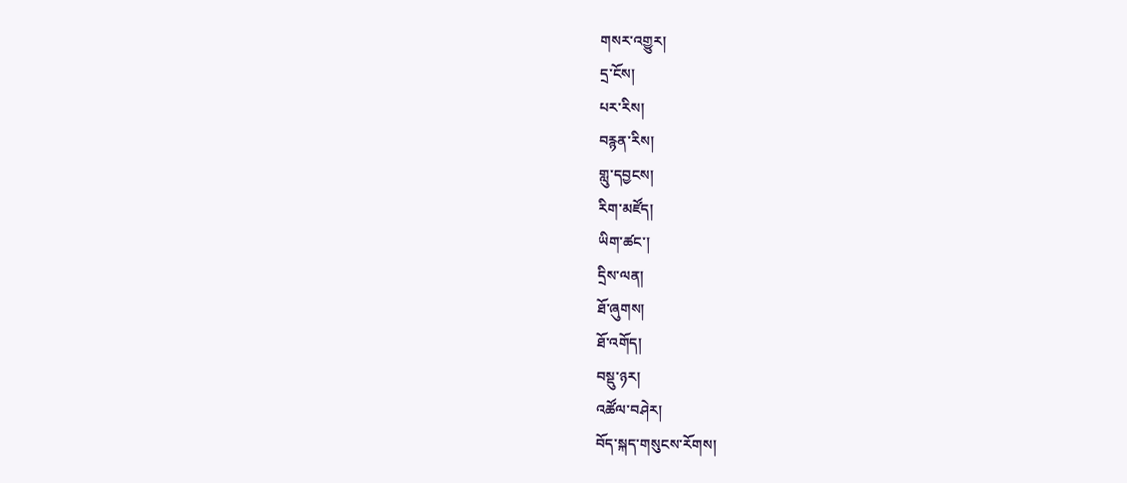གསར་འགྱུར།
དྲ་ངོས།
པར་རིས།
བརྙན་རིས།
གླུ་དབྱངས།
རིག་མཛོད།
ཡིག་ཚང་།
དྲིས་ལན།
ཐོ་ཞུགས།
ཐོ་འགོད།
བསྡུ་ཉར།
འཚོལ་བཤེར།
བོད་སྐད་གསུངས་རོགས།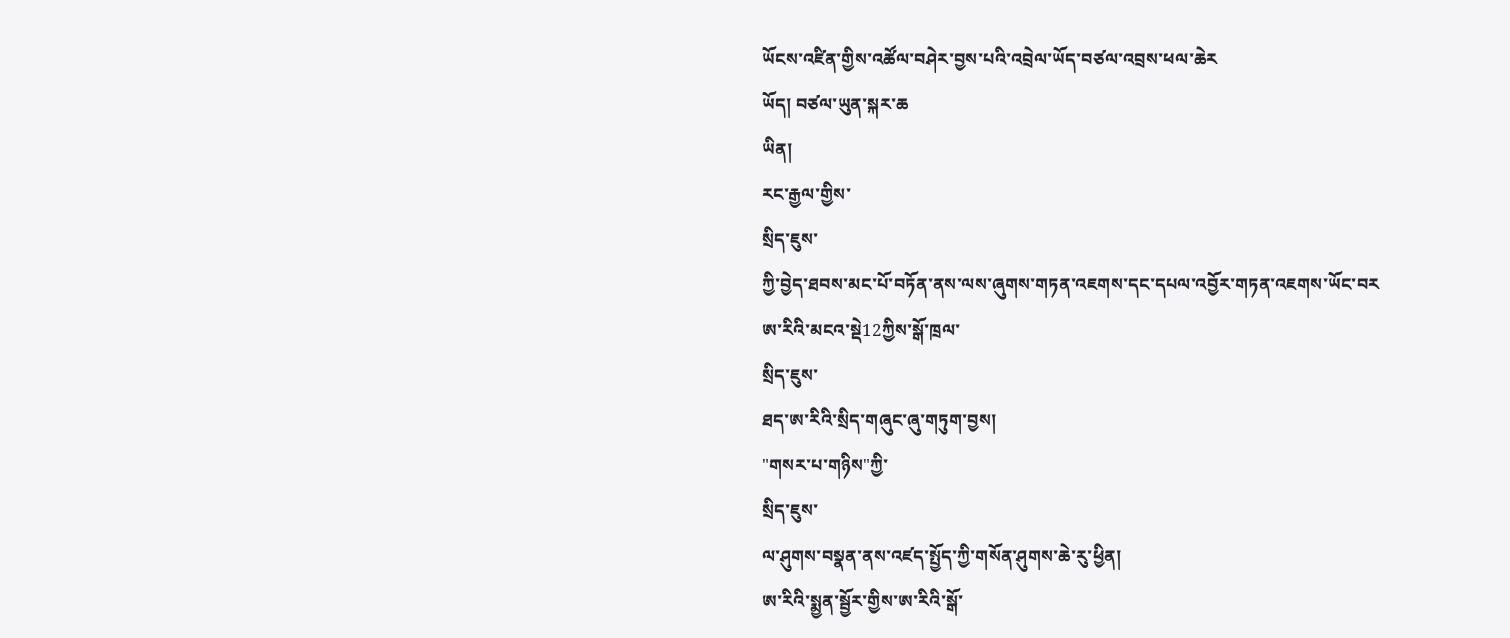ཡོངས་འཛིན་གྱིས་འཚོལ་བཤེར་བྱས་པའི་འབྲེལ་ཡོད་བཙལ་འབྲས་ཕལ་ཆེར
ཡོད། བཙལ་ཡུན་སྐར་ཆ
ཡིན།
རང་རྒྱལ་གྱིས་
སྲིད་ཇུས་
ཀྱི་བྱེད་ཐབས་མང་པོ་བཏོན་ནས་ལས་ཞུགས་གཏན་འཇགས་དང་དཔལ་འབྱོར་གཏན་འཇགས་ཡོང་བར
ཨ་རིའི་མངའ་སྡེ12ཀྱིས་སྒོ་ཁྲལ་
སྲིད་ཇུས་
ཐད་ཨ་རིའི་སྲིད་གཞུང་ཞུ་གཏུག་བྱས།
"གསར་པ་གཉིས"ཀྱི་
སྲིད་ཇུས་
ལ་ཤུགས་བསྣན་ནས་འཛད་སྤྱོད་ཀྱི་གསོན་ཤུགས་ཆེ་རུ་ཕྱིན།
ཨ་རིའི་སྨྱན་སྦྱོར་གྱིས་ཨ་རིའི་སྒོ་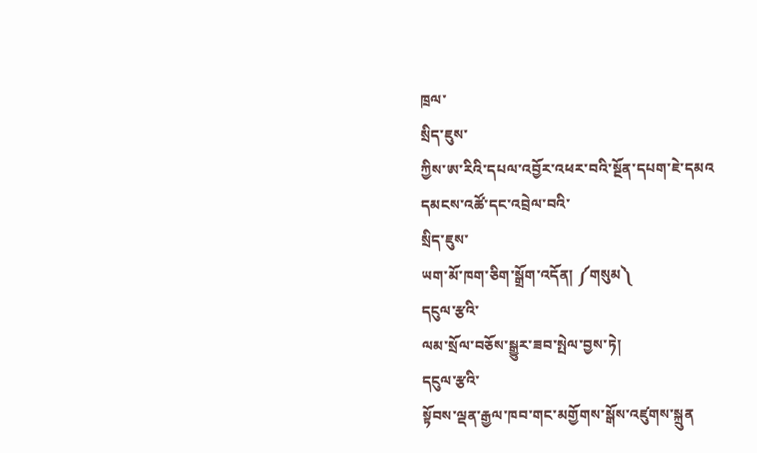ཁྲལ་
སྲིད་ཇུས་
ཀྱིས་ཨ་རིའི་དཔལ་འབྱོར་འཕར་བའི་སྔོན་དཔག་ཇེ་དམའ
དམངས་འཚོ་དང་འབྲེལ་བའི་
སྲིད་ཇུས་
ཡག་མོ་ཁག་ཅིག་སྒྲོག་འདོན། ༼གསུམ༽
དངུལ་རྩའི་
ལམ་སྲོལ་བཅོས་སྒྱུར་ཟབ་སྤེལ་བྱས་ཏེ།
དངུལ་རྩའི་
སྟོབས་ལྡན་རྒྱལ་ཁབ་གང་མགྱོགས་སྒོས་འཛུགས་སྐྲུན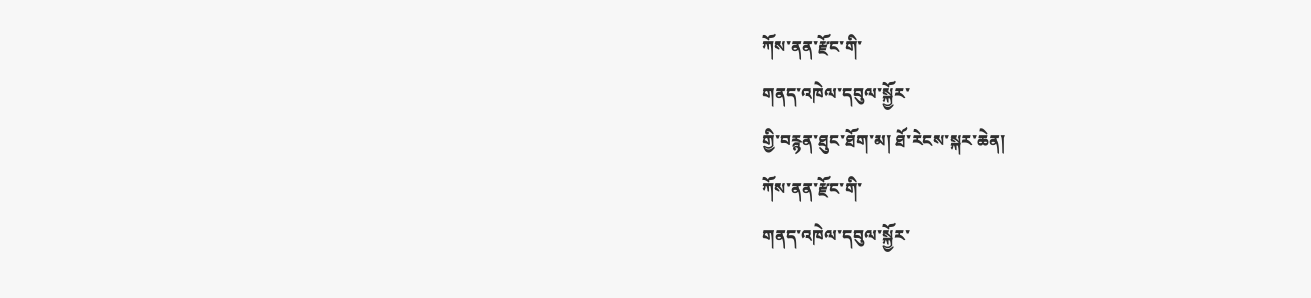ཀོས་ནན་རྫོང་གི་
གནད་འཁེལ་དབུལ་སྐྱོར་
གྱི་བརྙན་ཐུང་ཐོག་མ། ཐོ་རེངས་སྐར་ཆེན།
ཀོས་ནན་རྫོང་གི་
གནད་འཁེལ་དབུལ་སྐྱོར་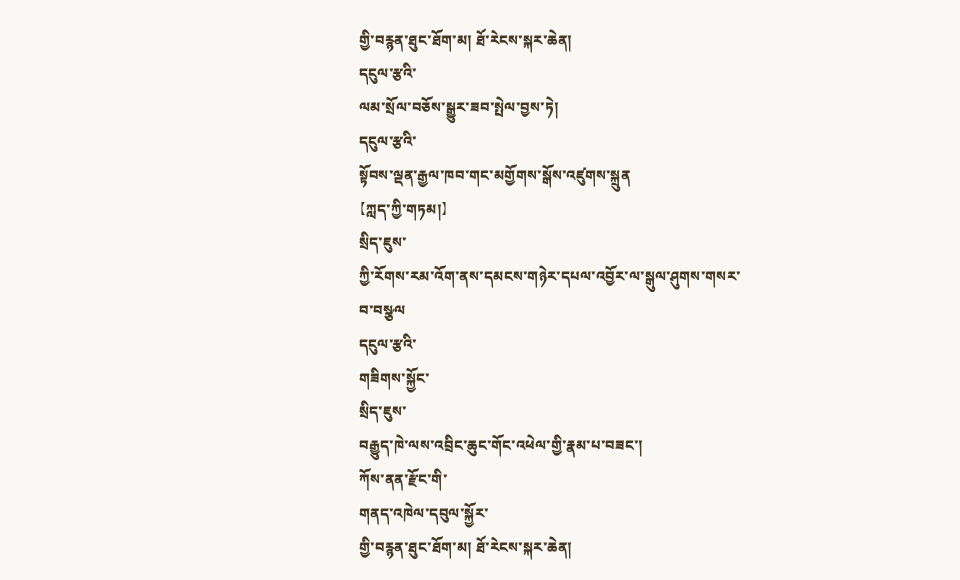གྱི་བརྙན་ཐུང་ཐོག་མ། ཐོ་རེངས་སྐར་ཆེན།
དངུལ་རྩའི་
ལམ་སྲོལ་བཅོས་སྒྱུར་ཟབ་སྤེལ་བྱས་ཏེ།
དངུལ་རྩའི་
སྟོབས་ལྡན་རྒྱལ་ཁབ་གང་མགྱོགས་སྒོས་འཛུགས་སྐྲུན
【ཀླད་ཀྱི་གཏམ།】
སྲིད་ཇུས་
ཀྱི་རོགས་རམ་འོག་ནས་དམངས་གཉེར་དཔལ་འབྱོར་ལ་སྒུལ་ཤུགས་གསར་བ་བསྩལ
དངུལ་རྩའི་
གཟིགས་སྐྱོང་
སྲིད་ཇུས་
བརྒྱུད་ཁེ་ལས་འབྲིང་ཆུང་གོང་འཕེལ་གྱི་རྣམ་པ་བཟང་།
ཀོས་ནན་རྫོང་གི་
གནད་འཁེལ་དབུལ་སྐྱོར་
གྱི་བརྙན་ཐུང་ཐོག་མ། ཐོ་རེངས་སྐར་ཆེན།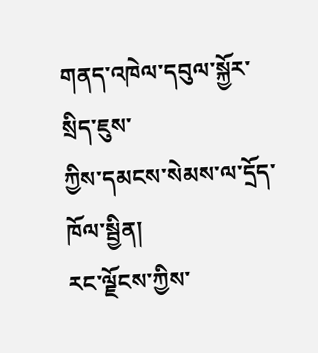གནད་འཁེལ་དབུལ་སྐྱོར་
སྲིད་ཇུས་
ཀྱིས་དམངས་སེམས་ལ་དྲོད་ཁོལ་སྦྱིན།
རང་ལྗོངས་ཀྱིས་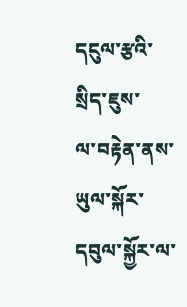དངུལ་རྩའི་
སྲིད་ཇུས་
ལ་བརྟེན་ནས་ཡུལ་སྐོར་དབུལ་སྐྱོར་ལ་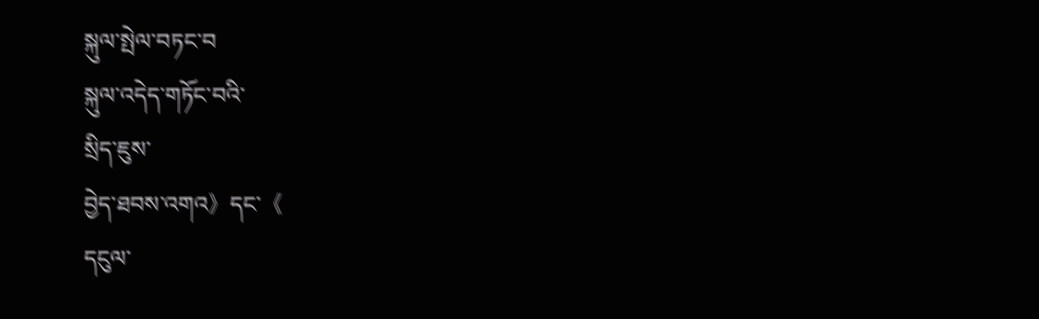སྐུལ་སྤེལ་བཏང་བ
སྐུལ་འདེད་གཏོང་བའི་
སྲིད་ཇུས་
བྱེད་ཐབས་འགའ》དང་《
དངུལ་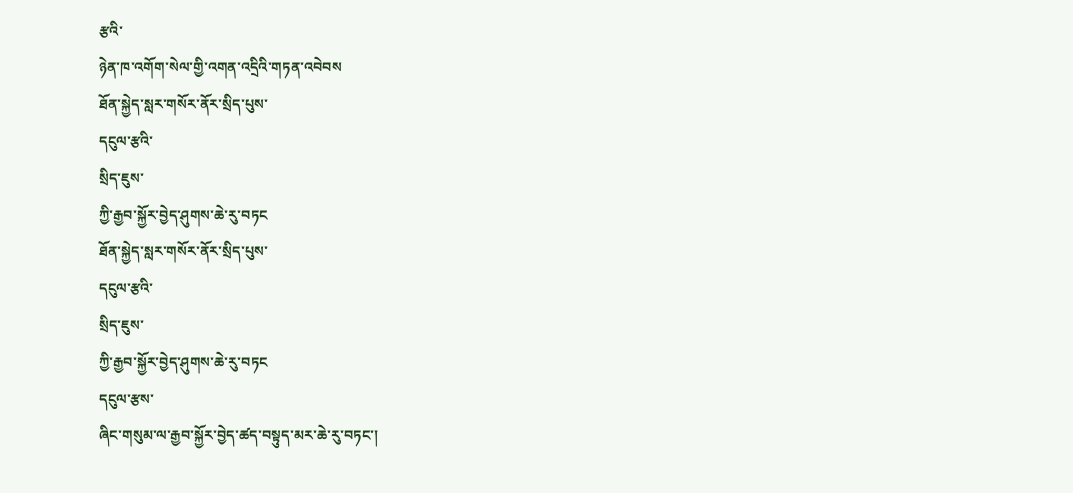རྩའི་
ཉེན་ཁ་འགོག་སེལ་གྱི་འགན་འདྲིའི་གཏན་འབེབས
ཐོན་སྐྱེད་སླར་གསོར་ནོར་སྲིད་པུས་
དངུལ་རྩའི་
སྲིད་ཇུས་
ཀྱི་རྒྱབ་སྐྱོར་བྱེད་ཤུགས་ཆེ་རུ་བཏང
ཐོན་སྐྱེད་སླར་གསོར་ནོར་སྲིད་པུས་
དངུལ་རྩའི་
སྲིད་ཇུས་
ཀྱི་རྒྱབ་སྐྱོར་བྱེད་ཤུགས་ཆེ་རུ་བཏང
དངུལ་རྩས་
ཞིང་གསུམ་ལ་རྒྱབ་སྐྱོར་བྱེད་ཚད་བསྟུད་མར་ཆེ་རུ་བཏང་།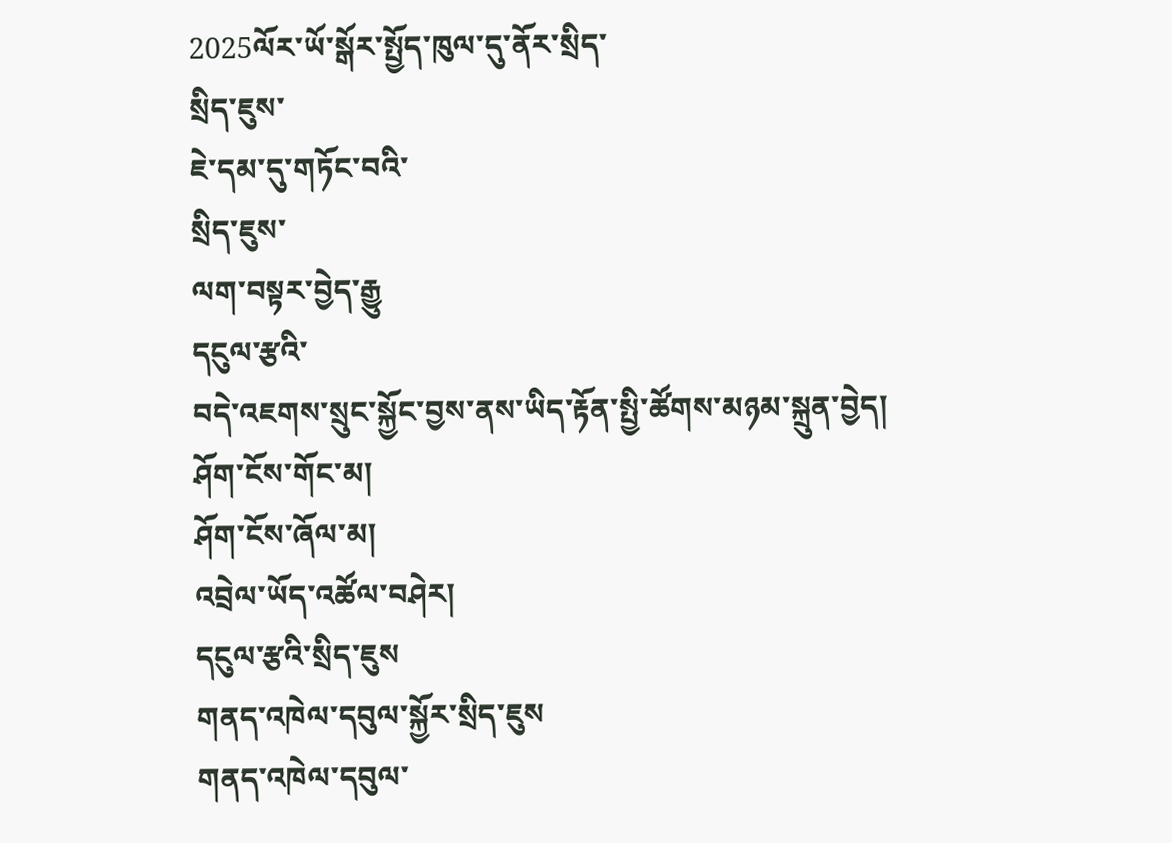2025ལོར་ཡོ་སྒོར་སྤྱོད་ཁུལ་དུ་ནོར་སྲིད་
སྲིད་ཇུས་
ཇེ་དམ་དུ་གཏོང་བའི་
སྲིད་ཇུས་
ལག་བསྟར་བྱེད་རྒྱུ
དངུལ་རྩའི་
བདེ་འཇགས་སྲུང་སྐྱོང་བྱས་ནས་ཡིད་རྟོན་སྤྱི་ཚོགས་མཉམ་སྐྲུན་བྱེད།
ཤོག་ངོས་གོང་མ།
ཤོག་ངོས་ཞོལ་མ།
འབྲེལ་ཡོད་འཚོལ་བཤེར།
དངུལ་རྩའི་སྲིད་ཇུས
གནད་འཁེལ་དབུལ་སྐྱོར་སྲིད་ཇུས
གནད་འཁེལ་དབུལ་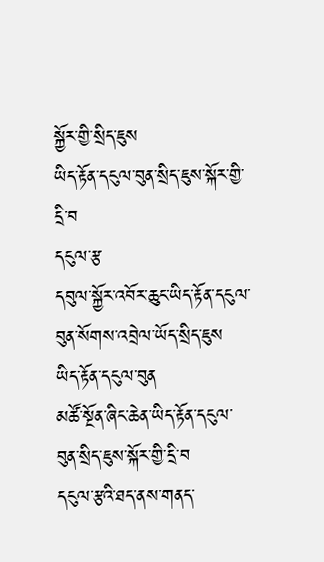སྐྱོར་གྱི་སྲིད་ཇུས
ཡིད་རྟོན་དངུལ་བུན་སྲིད་ཇུས་སྐོར་གྱི་དྲི་བ
དངུལ་རྩ
དབུལ་སྐྱོར་འབོར་ཆུང་ཡིད་རྟོན་དངུལ་བུན་སོགས་འབྲེལ་ཡོད་སྲིད་ཇུས
ཡིད་རྟོན་དངུལ་བུན
མཚོ་སྔོན་ཞིང་ཆེན་ཡིད་རྟོན་དངུལ་བུན་སྲིད་ཇུས་སྐོར་གྱི་དྲི་བ
དངུལ་རྩའི་ཐད་ནས་གནད་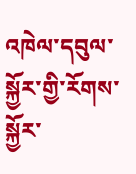འཁེལ་དབུལ་སྐྱོར་གྱི་རོགས་སྐྱོར་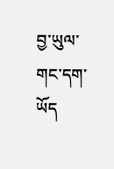བྱ་ཡུལ་གང་དག་ཡོད